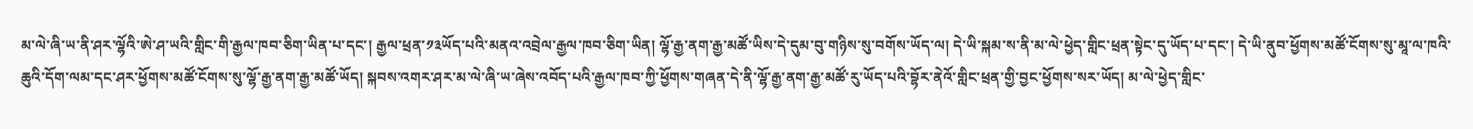མ་ལེ་ཞི་ཡ་ནི་ཤར་ལྷོའི་ཨེ་ཤ་ཡའི་གླིང་གི་རྒྱལ་ཁབ་ཅིག་ཡིན་པ་དང་། རྒྱལ་ཕྲན་༡༣ཡོད་པའི་མནའ་འབྲེལ་རྒྱལ་ཁབ་ཅིག་ཡིན། ལྷོ་རྒྱ་ནག་རྒྱ་མཚོ་ཡིས་དེ་དུམ་བུ་གཉིས་སུ་བགོས་ཡོད་ལ། དེ་ཡི་སྐམ་ས་ནི་མ་ལེ་ཕྱེད་གླིང་ཕྲན་སྟེང་དུ་ཡོད་པ་དང་། དེ་ཡི་ནུབ་ཕྱོགས་མཚོ་ངོགས་སུ་མཱ་ལ་ཁའི་ཆུའི་དོག་ལམ་དང་ཤར་ཕྱོགས་མཚོ་ངོགས་སུ་ལྷོ་རྒྱ་ནག་རྒྱ་མཚོ་ཡོད། སྐབས་འགར་ཤར་མ་ལེ་ཞི་ཡ་ཞེས་འབོད་པའི་རྒྱལ་ཁབ་ཀྱི་ཕྱོགས་གཞན་དེ་ནི་ལྷོ་རྒྱ་ནག་རྒྱ་མཚོ་རུ་ཡོད་པའི་བྷོར་ནེའོ་གླིང་ཕྲན་གྱི་བྱང་ཕྱོགས་སར་ཡོད། མ་ལེ་ཕྱེད་གླིང་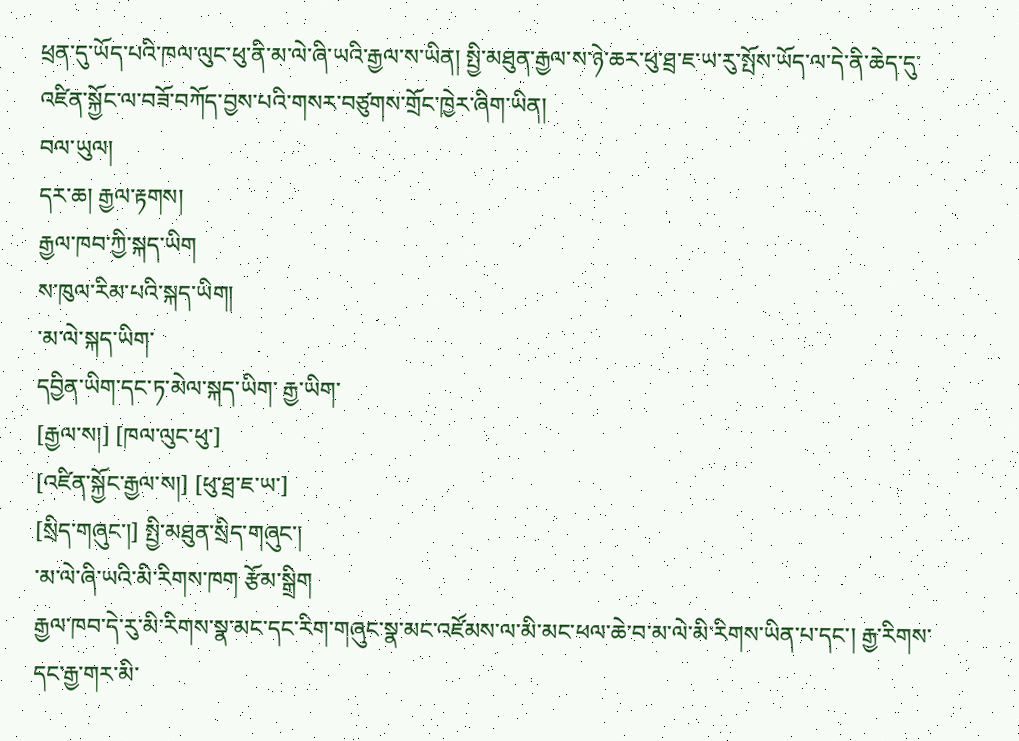ཕྲན་དུ་ཡོད་པའི་ཁལ་ལུང་ཕུ་ནི་མ་ལེ་ཞི་ཡའི་རྒྱལ་ས་ཡིན། སྤྱི་མཐུན་རྒྱལ་ས་ཉེ་ཆར་ཕུ་ཐྲ་ཇ་ཡ་རུ་སྤོས་ཡོད་ལ་དེ་ནི་ཆེད་དུ་འཛིན་སྐྱོང་ལ་བཟོ་བཀོད་བྱས་པའི་གསར་བཙུགས་གྲོང་ཁྱེར་ཞིག་ཡིན།
བལ་ཡུལ།
དར་ཆ། རྒྱལ་རྟགས།
རྒྱལ་ཁབ་ཀྱི་སྐད་ཡིག
ས་ཁུལ་རིམ་པའི་སྐད་ཡིག།
་མ་ལེ་སྐད་ཡིག་
དབྱིན་ཡིག་དང་ཏ་མེལ་སྐད་ཡིག་ རྒྱ་ཡིག་
[རྒྱལ་ས།] [ཁལ་ལུང་ཕུ་]
[འཛིན་སྐྱོང་རྒྱལ་ས།] [ཕུ་ཐྲ་ཇ་ཡ་]
[སྲིད་གཞུང་།] སྤྱི་མཐུན་སྲིད་གཞུང་།
་མ་ལེ་ཞི་ཡའི་མི་རིགས་ཁག རྩོམ་སྒྲིག
རྒྱལ་ཁབ་དེ་རུ་མི་རིགས་སྣ་མང་དང་རིག་གཞུང་སྣ་མང་འཛོམས་ལ་མི་མང་ཕལ་ཆེ་བ་མ་ལེ་མི་རིགས་ཡིན་པ་དང་། རྒྱ་རིགས་དང་རྒྱ་གར་མི་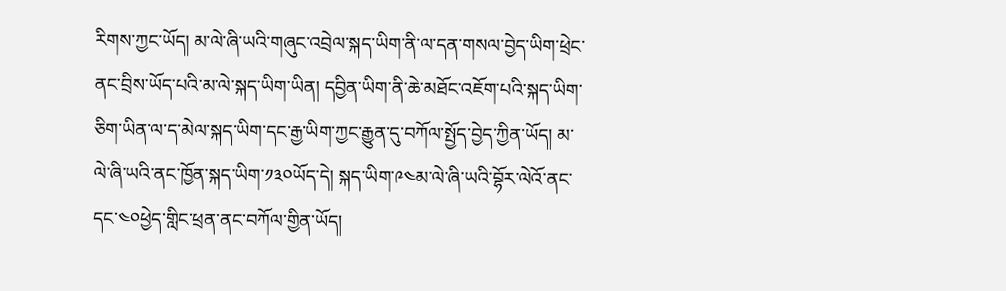རིགས་ཀྱང་ཡོད། མ་ལེ་ཞི་ཡའི་གཞུང་འབྲེལ་སྐད་ཡིག་ནི་ལ་དན་གསལ་བྱེད་ཡིག་ཕྲེང་ནང་བྲིས་ཡོད་པའི་མ་ལེ་སྐད་ཡིག་ཡིན། དབྱིན་ཡིག་ནི་ཆེ་མཐོང་འཇོག་པའི་སྐད་ཡིག་ཅིག་ཡིན་ལ་ད་མེལ་སྐད་ཡིག་དང་རྒྱ་ཡིག་ཀྱང་རྒྱུན་དུ་བཀོལ་སྤྱོད་བྱེད་ཀྱིན་ཡོད། མ་ལེ་ཞི་ཡའི་ནང་ཁྱོན་སྐད་ཡིག་༡༣༠ཡོད་དེ། སྐད་ཡིག་༩༤མ་ལེ་ཞི་ཡའི་བྷོར་ལེའོ་ནང་དང་༤༠ཕྱེད་གླིང་ཕྲན་ནང་བཀོལ་གྱིན་ཡོད།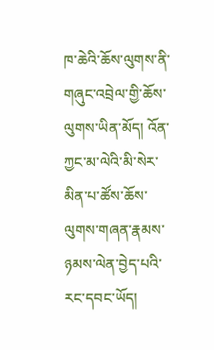ཁ་ཆེའི་ཆོས་ལུགས་ནི་གཞུང་འབྲེལ་གྱི་ཆོས་ལུགས་ཡིན་མོད། འོན་ཀྱང་མ་ལེའི་མི་སེར་མིན་པ་ཚོས་ཆོས་ལུགས་གཞན་རྣམས་ཉམས་ལེན་བྱེད་པའི་རང་དབང་ཡོད།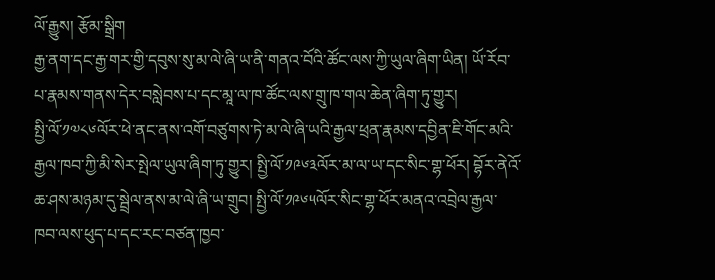ལོ་རྒྱུས། རྩོམ་སྒྲིག
རྒྱ་ནག་དང་རྒྱ་གར་གྱི་དབུས་སུ་མ་ལེ་ཞི་ཡ་ནི་གནའ་བོའི་ཚོང་ལས་ཀྱི་ཡུལ་ཞིག་ཡིན། ཡོ་རོབ་པ་རྣམས་གནས་དེར་བསླེབས་པ་དང་མཱ་ལ་ཁ་ཚོང་ལས་གྲུ་ཁ་གལ་ཆེན་ཞིག་ཏུ་གྱུར།
སྤྱི་ལོ་༡༧༨༦ལོར་ཕེ་ནང་ནས་འགོ་བཙུགས་ཏེ་མ་ལེ་ཞི་ཡའི་རྒྱལ་ཕྲན་རྣམས་དབྱིན་ཇི་གོང་མའི་རྒྱལ་ཁབ་ཀྱི་མི་སེར་སྤེལ་ཡུལ་ཞིག་ཏུ་གྱུར། སྤྱི་ལོ་༡༩༦༣ལོར་མ་ལ་ཡ་དང་སིང་གྷ་ཕོར། བྷོར་ནེའོ་ཆ་ཤས་མཉམ་དུ་སྦྲེལ་ནས་མ་ལེ་ཞི་ཡ་གྲུབ། སྤྱི་ལོ་༡༩༦༥ལོར་སིང་གྷ་ཕོར་མནའ་འབྲེལ་རྒྱལ་ཁབ་ལས་ཕུད་པ་དང་རང་བཙན་ཁྱབ་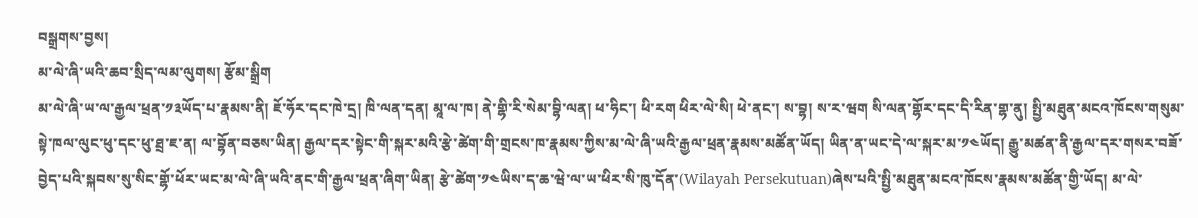བསྒྲགས་བྱས།
མ་ལེ་ཞི་ཡའི་ཆབ་སྲིད་ལམ་ལུགས། རྩོམ་སྒྲིག
མ་ལེ་ཞི་ཡ་ལ་རྒྱལ་ཕྲན་༡༣ཡོད་པ་རྣམས་ནི། ཇོ་ཧོར་དང་ཁེ་དྲ། ཁི་ལན་དན། མཱ་ལ་ཁ། ནེ་གྷི་རི་སེམ་བྷི་ལན། ཕ་ཧིང་། ཕི་རག ཕིར་ལེ་སི། ཕེ་ནང་། ས་བྷ། ས་ར་ཝག སི་ལན་གྷོར་དང་དི་རིན་གྷ་ནུ། སྤྱི་མཐུན་མངའ་ཁོངས་གསུམ་སྟེ་ཁལ་ལུང་ཕུ་དང་ཕུ་ཐྲ་ཇ་ན། ལ་བྷོན་བཅས་ཡིན། རྒྱལ་དར་སྟེང་གི་སྐར་མའི་རྩེ་ཚེག་གི་གྲངས་ཁ་རྣམས་ཀྱིས་མ་ལེ་ཞི་ཡའི་རྒྱལ་ཕྲན་རྣམས་མཚོན་ཡོད། ཡིན་ན་ཡང་དེ་ལ་སྐར་མ་༡༤ཡོད། རྒྱུ་མཚན་ནི་རྒྱལ་དར་གསར་བཟོ་བྱེད་པའི་སྐབས་སུ་སིང་གྷོ་ཕོར་ཡང་མ་ལེ་ཞི་ཡའི་ནང་གི་རྒྱལ་ཕྲན་ཞིག་ཡིན། རྩེ་ཚེག་༡༤ཡིས་ད་ཆ་ཝེ་ལ་ཡ་ཕིར་སི་ཁུ་དོན་(Wilayah Persekutuan)ཞེས་པའི་སྤྱི་མཐུན་མངའ་ཁོངས་རྣམས་མཚོན་གྱི་ཡོད། མ་ལེ་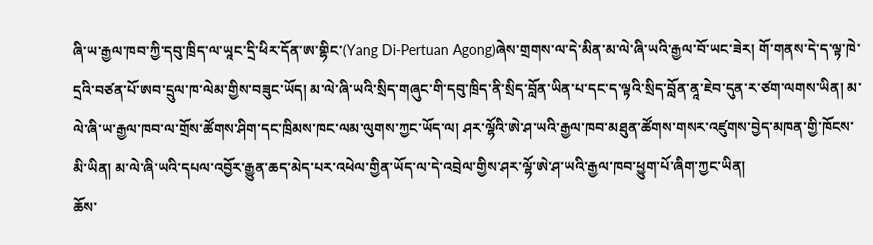ཞི་ཡ་རྒྱལ་ཁབ་ཀྱི་དབུ་ཁྲིད་ལ་ཡཱང་དྲི་ཕིར་དོན་ཨ་གྷིང་(Yang Di-Pertuan Agong)ཞེས་གྲགས་ལ་དེ་མིན་མ་ལེ་ཞི་ཡའི་རྒྱལ་བོ་ཡང་ཟེར། གོ་གནས་དེ་ད་ལྟ་ཁེ་དྲའི་བཙན་པོ་ཨབ་དྲུལ་ཁ་ལེམ་གྱིས་བཟུང་ཡོད། མ་ལེ་ཞི་ཡའི་སྲིད་གཞུང་གི་དབུ་ཁྲིད་ནི་སྲིད་བློན་ཡིན་པ་དང་ད་ལྟའི་སྲིད་བློན་ནཱ་ཇེབ་དུན་ར་ཙག་ལགས་ཡིན། མ་ལེ་ཞི་ཡ་རྒྱལ་ཁབ་ལ་གྲོས་ཚོགས་ཤིག་དང་ཁྲིམས་ཁང་ལམ་ལུགས་ཀྱང་ཡོད་ལ། ཤར་ལྷོའི་ཨེ་ཤ་ཡའི་རྒྱལ་ཁབ་མཐུན་ཚོགས་གསར་འཛུགས་བྱེད་མཁན་གྱི་ཁོངས་མི་ཡིན། མ་ལེ་ཞི་ཡའི་དཔལ་འབྱོར་རྒྱུན་ཆད་མེད་པར་འཕེལ་གྱིན་ཡོད་ལ་དེ་འབྲེལ་གྱིས་ཤར་ལྷོ་ཨེ་ཤ་ཡའི་རྒྱལ་ཁབ་ཕྱུག་པོ་ཞིག་ཀྱང་ཡིན།
ཆོས་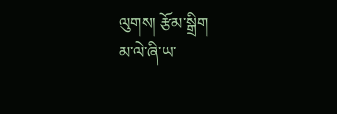ལུགས། རྩོམ་སྒྲིག
མ་ལེ་ཞི་ཡ་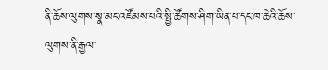ནི་ཆོས་ལུགས་སྣ་མང་འཛོམས་པའི་སྤྱི་ཚོགས་ཤིག་ཡིན་པ་དང་ཁ་ཆེའི་ཆོས་ལུགས་ནི་རྒྱལ་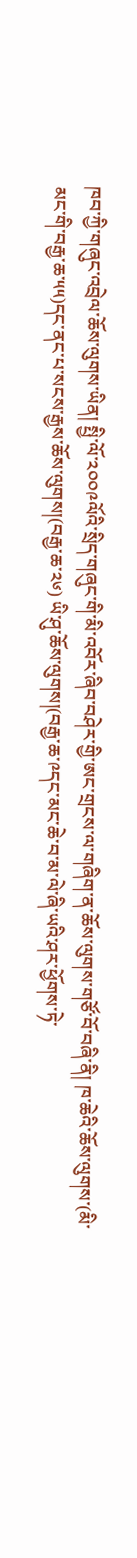ཁབ་ཀྱི་གཞུང་འབྲེལ་ཆོས་ལུགས་ཡིན། སྤྱི་ལོ་༢༠༠༩ལོའི་སྲིད་གཞུང་གི་མི་འབོར་ཞིབ་བཤེར་གྱི་ཨང་གྲངས་ལ་གཞིག་ན་ཆོས་ལུགས་གཙོ་བོ་བཞི་ནི། ཁ་ཆེའི་ཆོས་ལུགས་(མི་མང་གི་བརྒྱ་ཆ་༥༥)དང་ནང་པ་སངས་རྒྱས་ཆོས་ལུགས།(བརྒྱ་ཆ་༢༦) ཡི་ཤུ་ཆོས་ལུགས།(བརྒྱ་ཆ་༩དང་མང་ཆེ་བ་མ་ལེ་ཞི་ཡའི་ཤར་ཕྱོགས་ཏེ་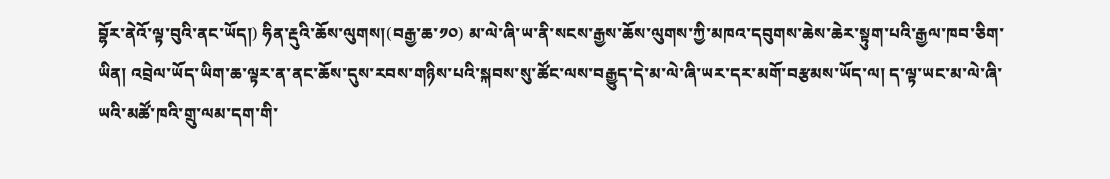བྷོར་ནེའོ་ལྟ་བུའི་ནང་ཡོད།) ཧིན་རྡུའི་ཆོས་ལུགས།(བརྒྱ་ཆ་༡༠) མ་ལེ་ཞི་ཡ་ནི་སངས་རྒྱས་ཆོས་ལུགས་ཀྱི་མཁའ་དབུགས་ཆེས་ཆེར་སྟུག་པའི་རྒྱལ་ཁབ་ཅིག་ཡིན། འབྲེལ་ཡོད་ཡིག་ཆ་ལྟར་ན་ནང་ཆོས་དུས་རབས་གཉིས་པའི་སྐབས་སུ་ཚོང་ལས་བརྒྱུད་དེ་མ་ལེ་ཞི་ཡར་དར་མགོ་བརྩམས་ཡོད་ལ། ད་ལྟ་ཡང་མ་ལེ་ཞི་ཡའི་མཚོ་ཁའི་གྲུ་ལམ་དག་གི་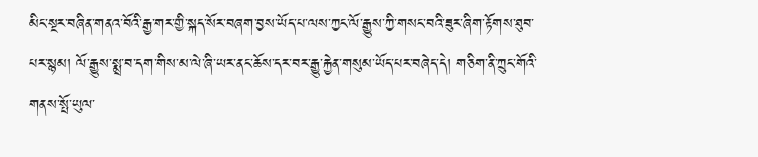མིང་སྔར་བཞིན་གནའ་བོའི་རྒྱ་གར་གྱི་སྐད་སོར་བཞག་བྱས་ཡོད་པ་ལས་ཀྱང་ལོ་རྒྱུས་ཀྱི་གསང་བའི་ཟུར་ཞིག་རྟོགས་ཐུབ་པར་སྙམ། ལོ་རྒྱུས་སྨྲ་བ་དག་གིས་མ་ལེ་ཞི་ཡར་ནང་ཆོས་དར་བར་རྒྱུ་རྐྱེན་གསུམ་ཡོད་པར་བཞེད་དེ། གཅིག་ནི་ཀྲུང་གོའི་གནས་སྤོ་ཡུལ་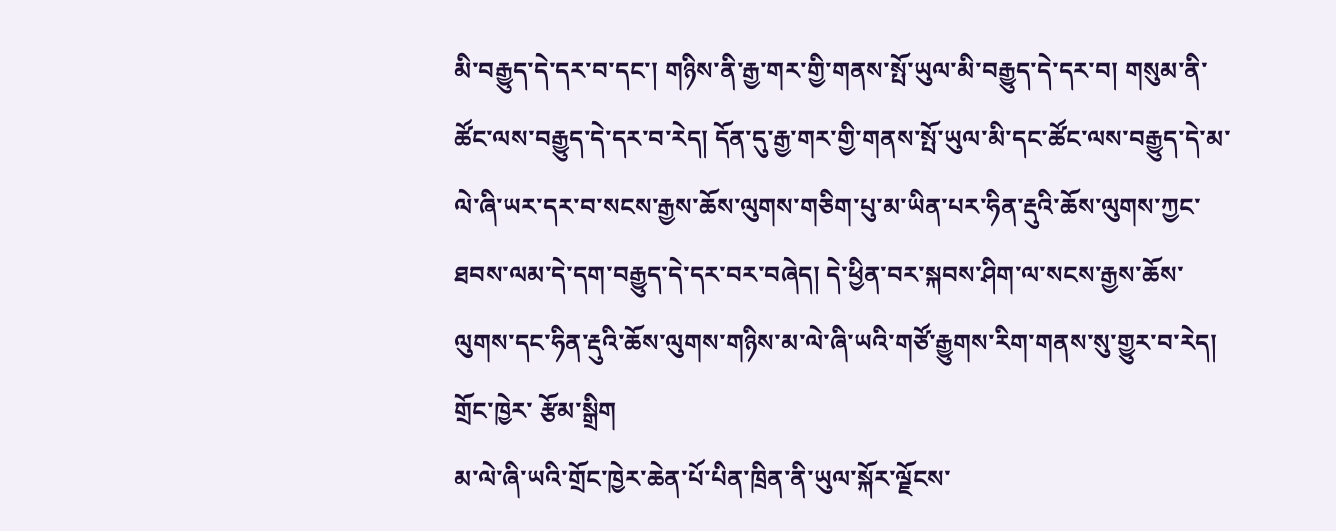མི་བརྒྱུད་དེ་དར་བ་དང་། གཉིས་ནི་རྒྱ་གར་གྱི་གནས་སྤོ་ཡུལ་མི་བརྒྱུད་དེ་དར་བ། གསུམ་ནི་ཚོང་ལས་བརྒྱུད་དེ་དར་བ་རེད། དོན་དུ་རྒྱ་གར་གྱི་གནས་སྤོ་ཡུལ་མི་དང་ཚོང་ལས་བརྒྱུད་དེ་མ་ལེ་ཞི་ཡར་དར་བ་སངས་རྒྱས་ཆོས་ལུགས་གཅིག་པུ་མ་ཡིན་པར་ཧིན་རྡུའི་ཆོས་ལུགས་ཀྱང་ཐབས་ལམ་དེ་དག་བརྒྱུད་དེ་དར་བར་བཞེད། དེ་ཕྱིན་བར་སྐབས་ཤིག་ལ་སངས་རྒྱས་ཆོས་ལུགས་དང་ཧིན་རྡུའི་ཆོས་ལུགས་གཉིས་མ་ལེ་ཞི་ཡའི་གཙོ་རྒྱུགས་རིག་གནས་སུ་གྱུར་བ་རེད།
གྲོང་ཁྱེར་ རྩོམ་སྒྲིག
མ་ལེ་ཞི་ཡའི་གྲོང་ཁྱེར་ཆེན་པོ་པིན་ཁྲིན་ནི་ཡུལ་སྐོར་ལྗོངས་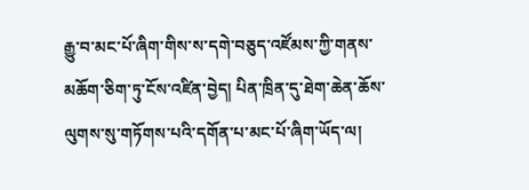རྒྱུ་བ་མང་པོ་ཞིག་གིས་ས་དགེ་བཅུད་འཛོམས་ཀྱི་གནས་མཆོག་ཅིག་ཏུ་ངོས་འཛིན་བྱེད། པིན་ཁྲིན་དུ་ཐེག་ཆེན་ཆོས་ལུགས་སུ་གཏོགས་པའི་དགོན་པ་མང་པོ་ཞིག་ཡོད་ལ།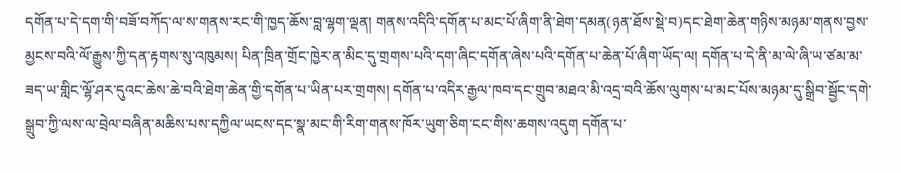དགོན་པ་དེ་དག་གི་བཟོ་བཀོད་ལ་ས་གནས་རང་གི་ཁྱད་ཆོས་བླ་ལྷག་ལྡན། གནས་འདིའི་དགོན་པ་མང་པོ་ཞིག་ནི་ཐེག་དམན(ཉན་ཐོས་སྡེ་བ)དང་ཐེག་ཆེན་གཉིས་མཉམ་གནས་བྱས་མྱངས་བའི་ལོ་རྒྱུས་ཀྱི་དན་རྟགས་སུ་འཁུམས། པིན་ཁྲིན་གྲོང་ཁྱེར་ན་མིང་དུ་གྲགས་པའི་དག་ཞིང་དགོན་ཞེས་པའི་དགོན་པ་ཆེན་པོ་ཞིག་ཡོད་ལ། དགོན་པ་དེ་ནི་མ་ལེ་ཞི་ཡ་ཙམ་མ་ཟད་ཡ་གླིང་ལྷོ་ཤར་དུའང་ཆེས་ཆེ་བའི་ཐེག་ཆེན་གྱི་དགོན་པ་ཡིན་པར་གྲགས། དགོན་པ་འདིར་རྒྱལ་ཁབ་དང་གྲུབ་མཐའ་མི་འདྲ་བའི་ཆོས་ལུགས་པ་མང་པོས་མཉམ་དུ་སྒྲིབ་སྦྱོང་དགེ་སྒྲུབ་ཀྱི་ལས་ལ་བྲེལ་བཞིན་མཆིས་པས་དཀྱིལ་ཡངས་དང་སྣ་མང་གི་རིག་གནས་ཁོར་ཡུག་ཅིག་ངང་གིས་ཆགས་འདུག དགོན་པ་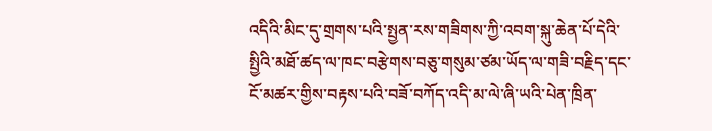འདིའི་མིང་དུ་གྲགས་པའི་སྤྱན་རས་གཟིགས་ཀྱི་འབག་སྐུ་ཆེན་པོ་དེའི་སྤྱིའི་མཐོ་ཚད་ལ་ཁང་བརྩེགས་བཅུ་གསུམ་ཙམ་ཡོད་ལ་གཟི་བརྗིད་དང་ངོ་མཚར་གྱིས་བརྟས་པའི་བཟོ་བཀོད་འདི་མ་ལེ་ཞི་ཡའི་པེན་ཁྲིན་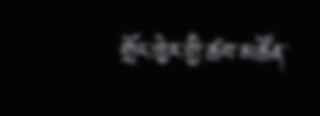གྲོང་ཁྱེར་གྱི་ཚབ་མཚོན་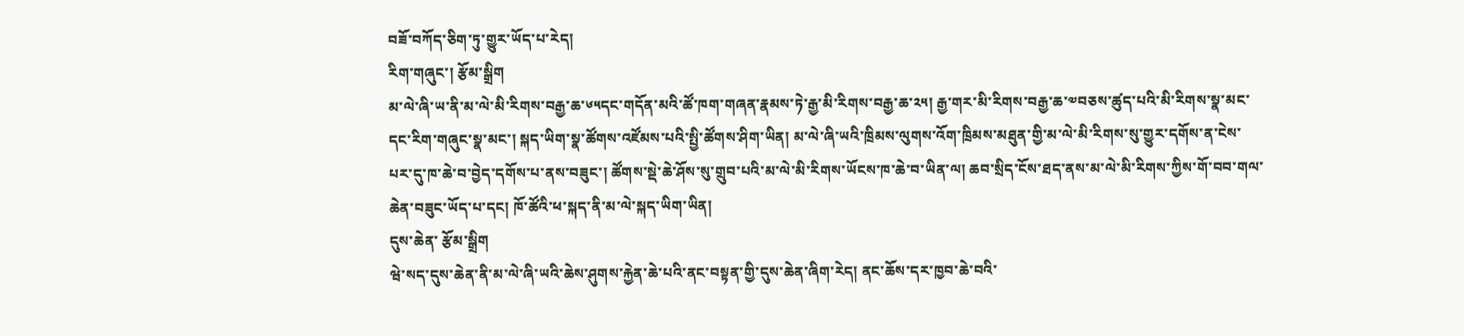བཟོ་བཀོད་ཅིག་ཏུ་གྱུར་ཡོད་པ་རེད།
རིག་གཞུང་། རྩོམ་སྒྲིག
མ་ལེ་ཞི་ཡ་ནི་མ་ལེ་མི་རིགས་བརྒྱ་ཆ་༦༥དང་གདོན་མའི་ཚོ་ཁག་གཞན་རྣམས་ཏེ་རྒྱ་མི་རིགས་བརྒྱ་ཆ་༢༥། རྒྱ་གར་མི་རིགས་བརྒྱ་ཆ་༧བཅས་ཚུད་པའི་མི་རིགས་སྣ་མང་དང་རིག་གཞུང་སྣ་མང་། སྐད་ཡིག་སྣ་ཚོགས་འཛོམས་པའི་སྤྱི་ཚོགས་ཤིག་ཡིན། མ་ལེ་ཞི་ཡའི་ཁྲིམས་ལུགས་འོག་ཁྲིམས་མཐུན་གྱི་མ་ལེ་མི་རིགས་སུ་གྱུར་དགོས་ན་ངེས་པར་དུ་ཁ་ཆེ་བ་བྱེད་དགོས་པ་ནས་བཟུང་། ཚོགས་སྡེ་ཆེ་ཤོས་སུ་གྲུབ་པའི་མ་ལེ་མི་རིགས་ཡོངས་ཁ་ཆེ་བ་ཡིན་ལ། ཆབ་སྲིད་ངོས་ཐད་ནས་མ་ལེ་མི་རིགས་ཀྱིས་གོ་བབ་གལ་ཆེན་བཟུང་ཡོད་པ་དང། ཁོ་ཚོའི་ཕ་སྐད་ནི་མ་ལེ་སྐད་ཡིག་ཡིན།
དུས་ཆེན་ རྩོམ་སྒྲིག
ཝེ་སད་དུས་ཆེན་ནི་མ་ལེ་ཞི་ཡའི་ཆེས་ཤུགས་རྐྱེན་ཆེ་པའི་ནང་བསྟན་གྱི་དུས་ཆེན་ཞིག་རེད། ནང་ཆོས་དར་ཁྱབ་ཆེ་བའི་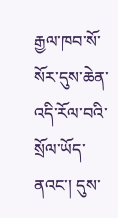རྒྱལ་ཁབ་སོ་སོར་དུས་ཆེན་འདི་རོལ་བའི་སྲོལ་ཡོད་ནའང་། དུས་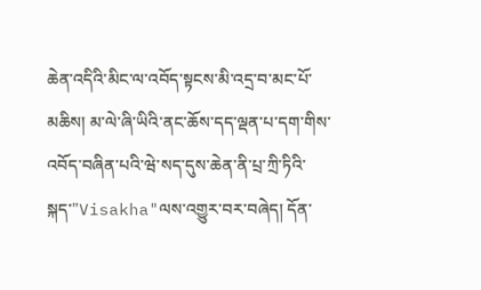ཆེན་འདིའི་མིང་ལ་འབོད་སྟངས་མི་འདྲ་བ་མང་པོ་མཆིས། མ་ལེ་ཞི་ཡིའི་ནང་ཆོས་དད་ལྡན་པ་དག་གིས་འབོད་བཞིན་པའི་ཝེ་སད་དུས་ཆེན་ནི་པྲ་ཀྲི་ཏིའི་སྐད་"Visakha"ལས་འགྱུར་བར་བཞེད། དོན་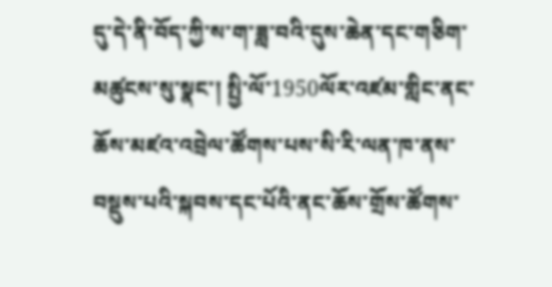དུ་དེ་ནི་བོད་ཀྱི་ས་ག་ཟླ་བའི་དུས་ཆེན་དང་གཅིག་མཚུངས་སུ་སྣང་། སྤྱི་ལོ་1950ལོར་འཛམ་གླིང་ནང་ཆོས་མཛའ་འབྲེལ་ཚོགས་པས་སི་རི་ལན་ཁ་ནས་བསྡུས་པའི་སྐབས་དང་པོའི་ནང་ཆོས་གྲོས་ཚོགས་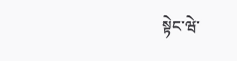སྟེང་ཝེ་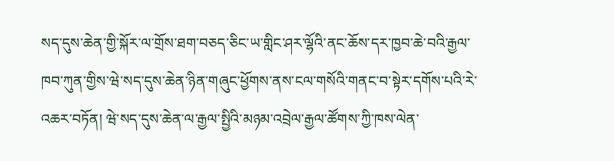སད་དུས་ཆེན་གྱི་སྐོར་ལ་གྲོས་ཐག་བཅད་ཅིང་ཡ་གླིང་ཤར་ལྷོའི་ནང་ཆོས་དར་ཁྱབ་ཆེ་བའི་རྒྱལ་ཁབ་ཀུན་གྱིས་ཝེ་སད་དུས་ཆེན་ཉིན་གཞུང་ཕྱོགས་ནས་ངལ་གསོའི་གནང་བ་སྟེར་དགོས་པའི་རེ་འཆར་བཏོན། ཝེ་སད་དུས་ཆེན་ལ་རྒྱལ་སྤྱིའི་མཉམ་འབྲེལ་རྒྱལ་ཚོགས་ཀྱི་ཁས་ལེན་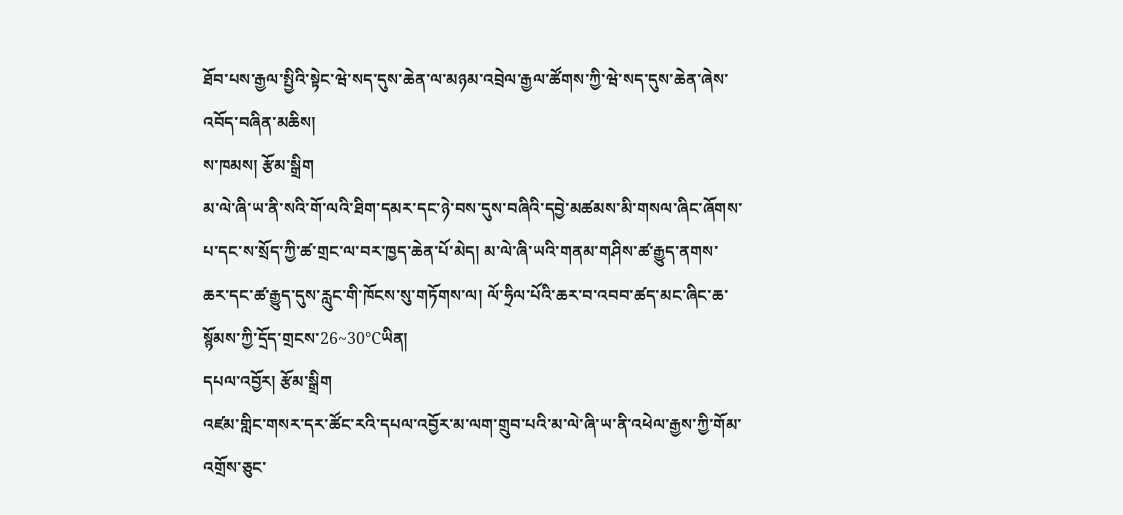ཐོབ་པས་རྒྱལ་སྤྱིའི་སྟེང་ཝེ་སད་དུས་ཆེན་ལ་མཉམ་འབྲེལ་རྒྱལ་ཚོགས་ཀྱི་ཝེ་སད་དུས་ཆེན་ཞེས་འབོད་བཞིན་མཆིས།
ས་ཁམས། རྩོམ་སྒྲིག
མ་ལེ་ཞི་ཡ་ནི་སའི་གོ་ལའི་ཐིག་དམར་དང་ཉེ་བས་དུས་བཞིའི་དབྱེ་མཚམས་མི་གསལ་ཞིང་ཞོགས་པ་དང་ས་སྲོད་ཀྱི་ཚ་གྲང་ལ་བར་ཁྱད་ཆེན་པོ་མེད། མ་ལེ་ཞི་ཡའི་གནམ་གཤིས་ཚ་རྒྱུད་ནགས་ཆར་དང་ཚ་རྒྱུད་དུས་རླུང་གི་ཁོངས་སུ་གཏོགས་ལ། ལོ་ཧྲིལ་པོའི་ཆར་བ་འབབ་ཚད་མང་ཞིང་ཆ་སྙོམས་ཀྱི་དྲོད་གྲངས་26~30℃ཡིན།
དཔལ་འབྱོར། རྩོམ་སྒྲིག
འཛམ་གླིང་གསར་དར་ཚོང་རའི་དཔལ་འབྱོར་མ་ལག་གྲུབ་པའི་མ་ལེ་ཞི་ཡ་ནི་འཕེལ་རྒྱས་ཀྱི་གོམ་འགྲོས་ཅུང་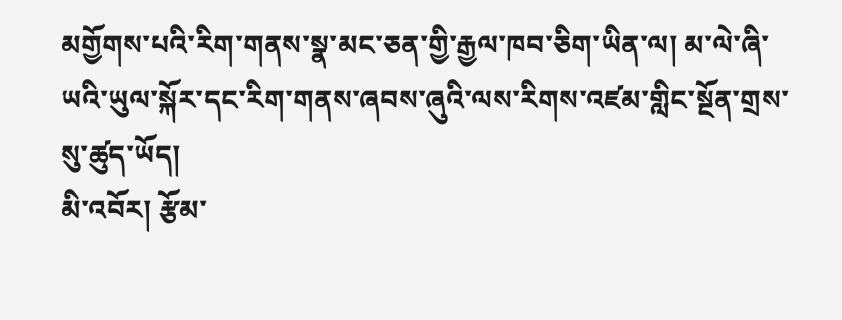མགྱོགས་པའི་རིག་གནས་སྣ་མང་ཅན་གྱི་རྒྱལ་ཁབ་ཅིག་ཡིན་ལ། མ་ལེ་ཞི་ཡའི་ཡུལ་སྐོར་དང་རིག་གནས་ཞབས་ཞུའི་ལས་རིགས་འཛམ་གླིང་སྔོན་གྲས་སུ་ཚུད་ཡོད།
མི་འབོར། རྩོམ་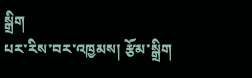སྒྲིག
པར་རིས་བར་འཁྱམས། རྩོམ་སྒྲིག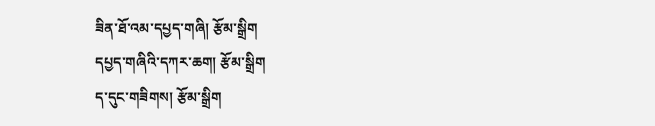ཟིན་ཐོ་འམ་དཔྱད་གཞི། རྩོམ་སྒྲིག
དཔྱད་གཞིའི་དཀར་ཆག། རྩོམ་སྒྲིག
ད་དུང་གཟིགས། རྩོམ་སྒྲིག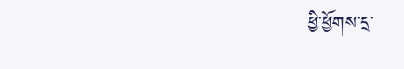ཕྱི་ཕྱོགས་དྲ་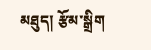མཐུད། རྩོམ་སྒྲིག